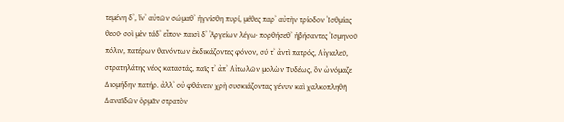τεμένη δʼ, ἵνʼ αὐτῶν σώμαθʼ ἡγνίσθη πυρί, μέθες παρʼ αὐτὴν τρίοδον Ἰσθμίας θεοῦ· σοὶ μὲν τάδʼ εἶπον· παισὶ δʼ Ἀργείων λέγω· πορθήσεθʼ ἡβήσαντες Ἰσμηνοῦ πόλιν, πατέρων θανόντων ἐκδικάζοντες φόνον, σύ τʼ ἀντὶ πατρός, Αἰγιαλεῦ, στρατηλάτης νέος καταστάς, παῖς τʼ ἀπʼ Αἰτωλῶν μολὼν Τυδέως, ὃν ὠνόμαζε Διομήδην πατήρ. ἀλλʼ οὐ φθάνειν χρὴ συσκιάζοντας γένυν καὶ χαλκοπληθῆ Δαναϊδῶν ὁρμᾶν στρατὸν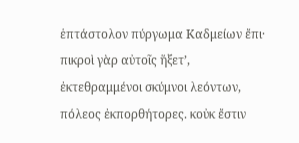ἑπτάστολον πύργωμα Καδμείων ἔπι· πικροὶ γὰρ αὐτοῖς ἥξετʼ, ἐκτεθραμμένοι σκύμνοι λεόντων, πόλεος ἐκπορθήτορες. κοὐκ ἔστιν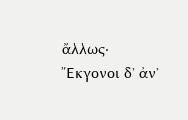ἄλλως· Ἔκγονοι δʼ ἀνʼ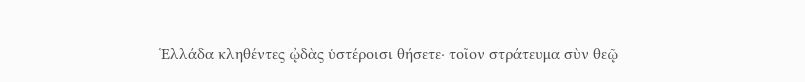Ἑλλάδα κληθέντες ᾠδὰς ὑστέροισι θήσετε· τοῖον στράτευμα σὺν θεῷ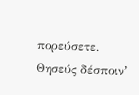πορεύσετε. Θησεύς δέσποινʼ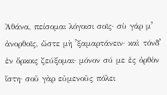Ἀθάνα, πείσομαι λόγοισι σοῖς· σὺ γάρ μʼ ἀνορθοῖς, ὥστε μὴ ʼξαμαρτάνειν· καὶ τόνδʼ ἐν ὅρκοις ζεύξομαι· μόνον σύ με ἐς ὀρθὸν ἵστη· σοῦ γὰρ εὐμενοῦς πόλει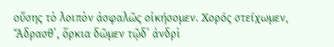οὔσης τὸ λοιπὸν ἀσφαλῶς οἰκήσομεν. Χορός στείχωμεν, Ἄδρασθʼ, ὅρκια δῶμεν τῷδʼ ἀνδρὶ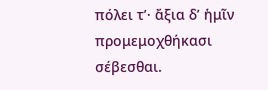πόλει τʼ· ἄξια δʼ ἡμῖν προμεμοχθήκασι σέβεσθαι.